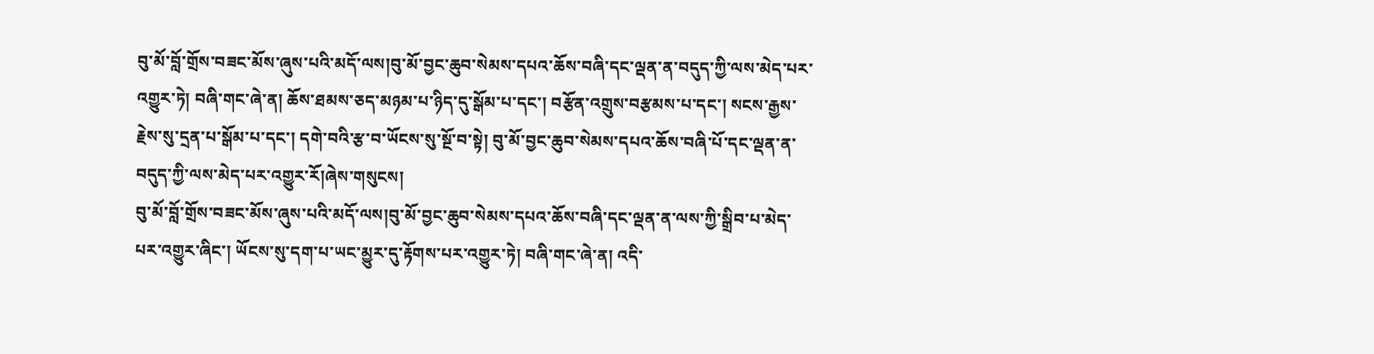བུ་མོ་བློ་གྲོས་བཟང་མོས་ཞུས་པའི་མདོ་ལས།བུ་མོ་བྱང་ཆུབ་སེམས་དཔའ་ཆོས་བཞི་དང་ལྡན་ན་བདུད་ཀྱི་ལས་མེད་པར་འགྱུར་ཏེ། བཞི་གང་ཞེ་ན། ཆོས་ཐམས་ཅད་མཉམ་པ་ཉིད་དུ་སྒོམ་པ་དང་། བརྩོན་འགྲུས་བརྩམས་པ་དང་། སངས་རྒྱས་རྗེས་སུ་དྲན་པ་སྒོམ་པ་དང་། དགེ་བའི་རྩ་བ་ཡོངས་སུ་སྔོ་བ་སྟེ། བུ་མོ་བྱང་ཆུབ་སེམས་དཔའ་ཆོས་བཞི་པོ་དང་ལྡན་ན་བདུད་ཀྱི་ལས་མེད་པར་འགྱུར་རོ།ཞེས་གསུངས།
བུ་མོ་བློ་གྲོས་བཟང་མོས་ཞུས་པའི་མདོ་ལས།བུ་མོ་བྱང་ཆུབ་སེམས་དཔའ་ཆོས་བཞི་དང་ལྡན་ན་ལས་ཀྱི་སྒྲིབ་པ་མེད་པར་འགྱུར་ཞིང་། ཡོངས་སུ་དག་པ་ཡང་མྱུར་དུ་རྟོགས་པར་འགྱུར་ཏེ། བཞི་གང་ཞེ་ན། འདི་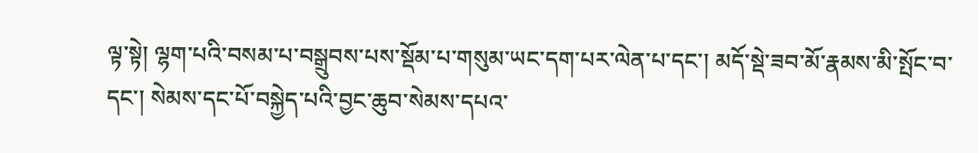ལྟ་སྟེ། ལྷག་པའི་བསམ་པ་བསྒྲུབས་པས་སྡོམ་པ་གསུམ་ཡང་དག་པར་ལེན་པ་དང་། མདོ་སྡེ་ཟབ་མོ་རྣམས་མི་སྤོང་བ་དང་། སེམས་དང་པོ་བསྐྱེད་པའི་བྱང་ཆུབ་སེམས་དཔའ་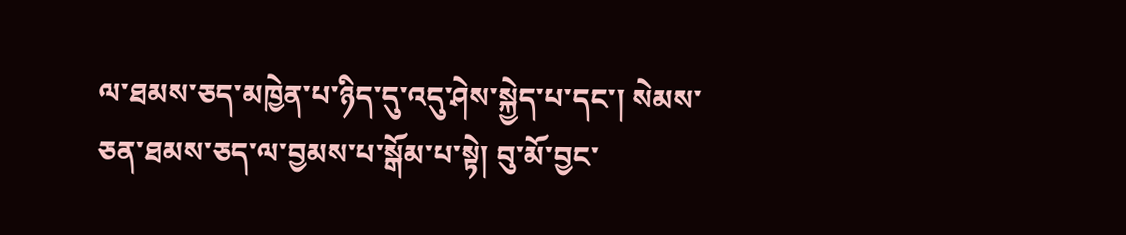ལ་ཐམས་ཅད་མཁྱེན་པ་ཉིད་དུ་འདུ་ཤེས་སྐྱེད་པ་དང་། སེམས་ཅན་ཐམས་ཅད་ལ་བྱམས་པ་སྒོམ་པ་སྟེ། བུ་མོ་བྱང་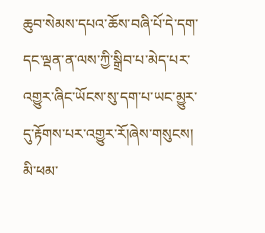ཆུབ་སེམས་དཔའ་ཆོས་བཞི་པོ་དེ་དག་དང་ལྡན་ན་ལས་ཀྱི་སྒྲིབ་པ་མེད་པར་འགྱུར་ཞིང་ཡོངས་སུ་དག་པ་ཡང་མྱུར་དུ་རྟོགས་པར་འགྱུར་རོ།ཞེས་གསུངས།
མི་ཕམ་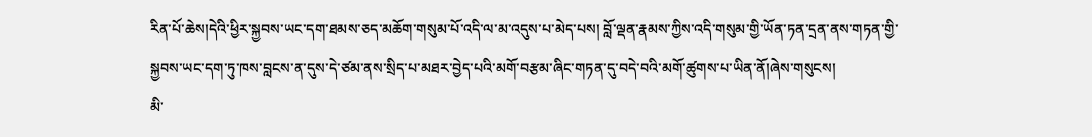རིན་པོ་ཆེས།དེའི་ཕྱིར་སྐྱབས་ཡང་དག་ཐམས་ཅད་མཆོག་གསུམ་པོ་འདི་ལ་མ་འདུས་པ་མེད་པས། བློ་ལྡན་རྣམས་ཀྱིས་འདི་གསུམ་གྱི་ཡོན་ཏན་དྲན་ནས་གཏན་གྱི་སྐྱབས་ཡང་དག་ཏུ་ཁས་བླངས་ན་དུས་དེ་ཙམ་ནས་སྲིད་པ་མཐར་བྱེད་པའི་མགོ་བརྩམ་ཞིང་གཏན་དུ་བདེ་བའི་མགོ་ཚུགས་པ་ཡིན་ནོ།ཞེས་གསུངས།
མི་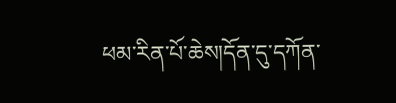ཕམ་རིན་པོ་ཆེས།དོན་དུ་དཀོན་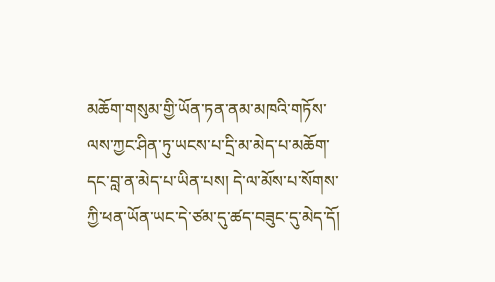མཆོག་གསུམ་གྱི་ཡོན་ཏན་ནམ་མཁའི་གཏོས་ལས་ཀྱང་ཤིན་ཏུ་ཡངས་པ་དྲི་མ་མེད་པ་མཆོག་དང་བླ་ན་མེད་པ་ཡིན་པས། དེ་ལ་མོས་པ་སོགས་ཀྱི་ཕན་ཡོན་ཡང་དེ་ཙམ་དུ་ཚད་བཟུང་དུ་མེད་དོ།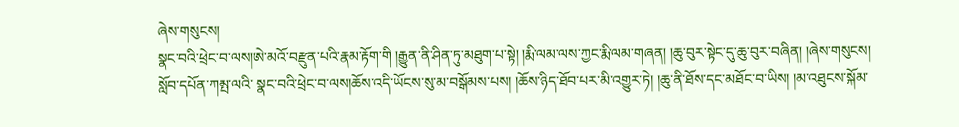ཞེས་གསུངས།
སྣང་བའི་ཕྲེང་བ་ལས།ཨེ་མའོ་བརྫུན་པའི་རྣམ་རྟོག་གི །རྒྱུན་ནི་ཤིན་ཏུ་མཐུག་པ་སྟེ། །རྨི་ལམ་ལས་ཀྱང་རྨི་ལམ་གཞན། །ཆུ་བུར་སྟེང་དུ་ཆུ་བུར་བཞིན། །ཞེས་གསུངས།
སློབ་དཔོན་ཀམྤ་ལའི་ སྣང་བའི་ཕྲེང་བ་ལས།ཆོས་འདི་ཡོངས་སུ་མ་བསྒོམས་པས། །ཆོས་ཉིད་ཐོབ་པར་མི་འགྱུར་ཏེ། །ཆུ་ནི་ཐོས་དང་མཐོང་བ་ཡིས། །མ་འཐུངས་སྐོམ་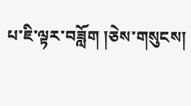པ་ཇི་ལྟར་བཟློག །ཅེས་གསུངས།